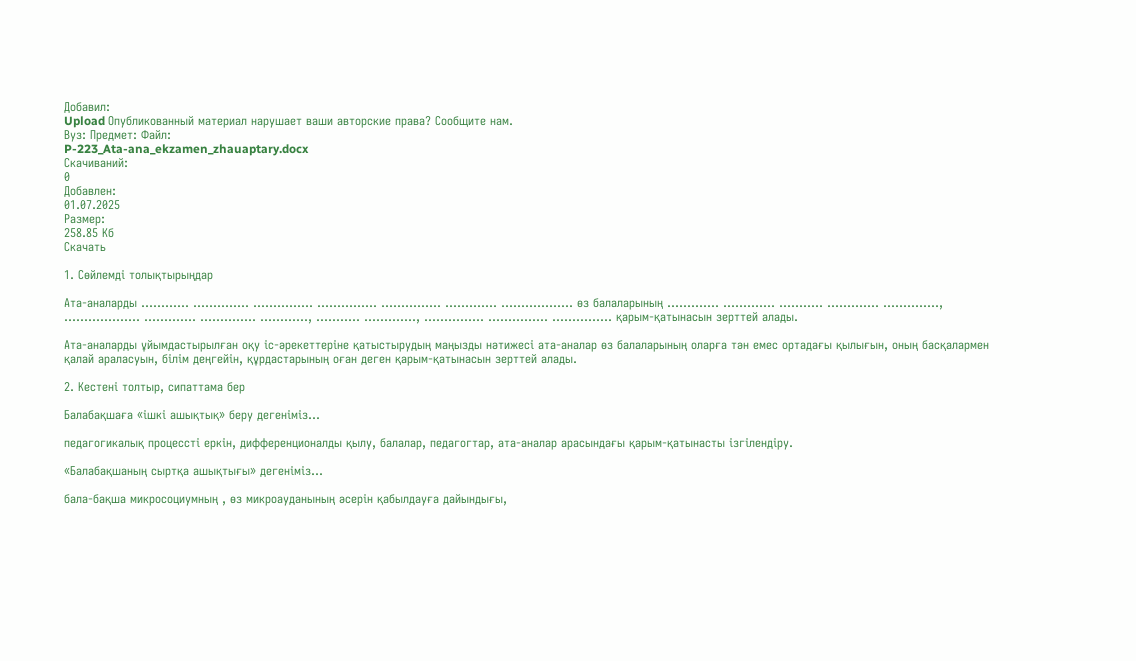Добавил:
Upload Опубликованный материал нарушает ваши авторские права? Сообщите нам.
Вуз: Предмет: Файл:
P-223_Ata-ana_ekzamen_zhauaptary.docx
Скачиваний:
0
Добавлен:
01.07.2025
Размер:
258.85 Кб
Скачать

1. Сөйлемді толықтырыңдар

Ата-аналарды ............ .............. ............... ............... ............... ............. .................. өз балаларының ............. ............. ........... ............. .............., ................... ............. .............. ............, ........... ............., ............... ............... ............... қарым-қатынасын зерттей алады.

Ата-аналарды ұйымдастырылған оқу іс-әрекеттеріне қатыстырудың маңызды нәтижесі ата-аналар өз балаларының оларға тән емес ортадағы қылығын, оның басқалармен қалай араласуын, білім деңгейін, құрдастарының оған деген қарым-қатынасын зерттей алады.

2. Кестені толтыр, сипаттама бер

Балабақшаға «ішкі ашықтық» беру дегеніміз...

педагогикалық процессті еркін, дифференционалды қылу, балалар, педагогтар, ата-аналар арасындағы қарым-қатынасты ізгілендіру.

«Балабақшаның сыртқа ашықтығы» дегеніміз...

бала-бақша микросоциумның , өз микроауданының әсерін қабылдауға дайындығы,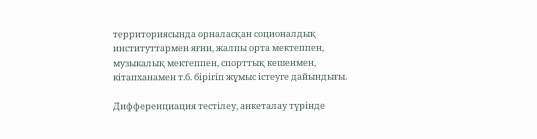территориясында орналасқан соционалдық институттармен яғни, жалпы орта мектеппен, музыкалық мектеппен, спорттық кешенмен, кітапханамен т.б. бірігіп жұмыс істеуге дайындығы.

Дифференциация тестілеу, анкеталау түрінде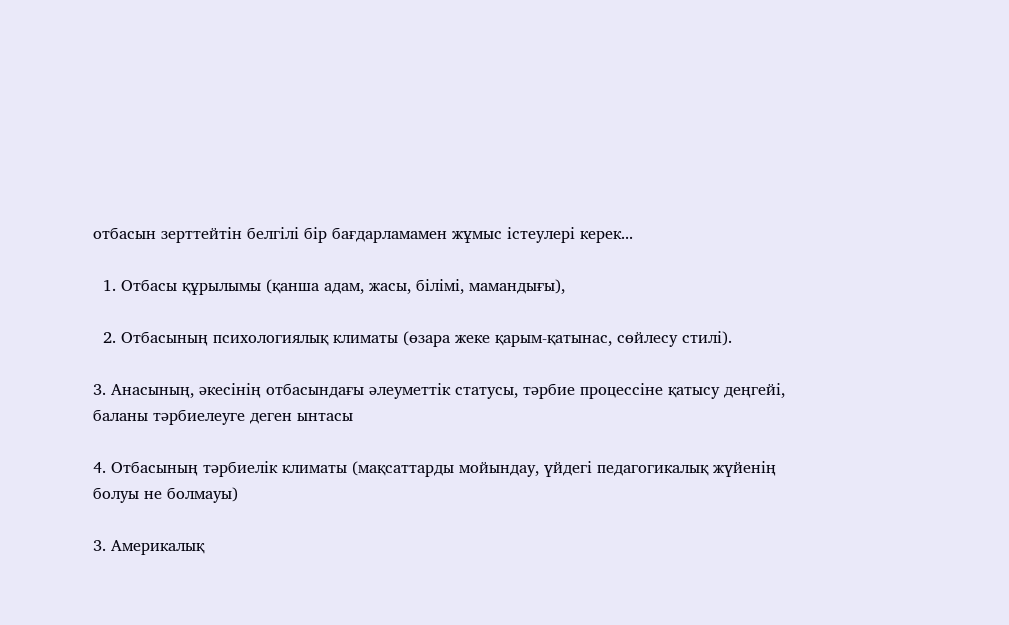отбасын зерттейтін белгілі бір бағдарламамен жұмыс істеулері керек...

  1. Отбасы құрылымы (қанша адам, жасы, білімі, мамандығы),

  2. Отбасының психологиялық климаты (өзара жеке қарым-қатынас, сөйлесу стилі).

3. Анасының, әкесінің отбасындағы әлеуметтік статусы, тәрбие процессіне қатысу деңгейі, баланы тәрбиелеуге деген ынтасы

4. Отбасының тәрбиелік климаты (мақсаттарды мойындау, үйдегі педагогикалық жүйенің болуы не болмауы)

3. Америкалық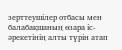зерттеушілер отбасы мен балабақшаның өзара іс-әрекетінің алты түрін атап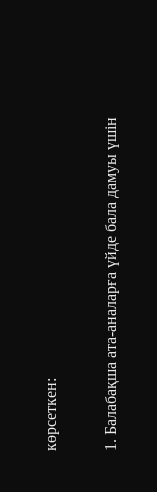көрсеткен:

1. Балабақша ата-аналарға үйде бала дамуы үшін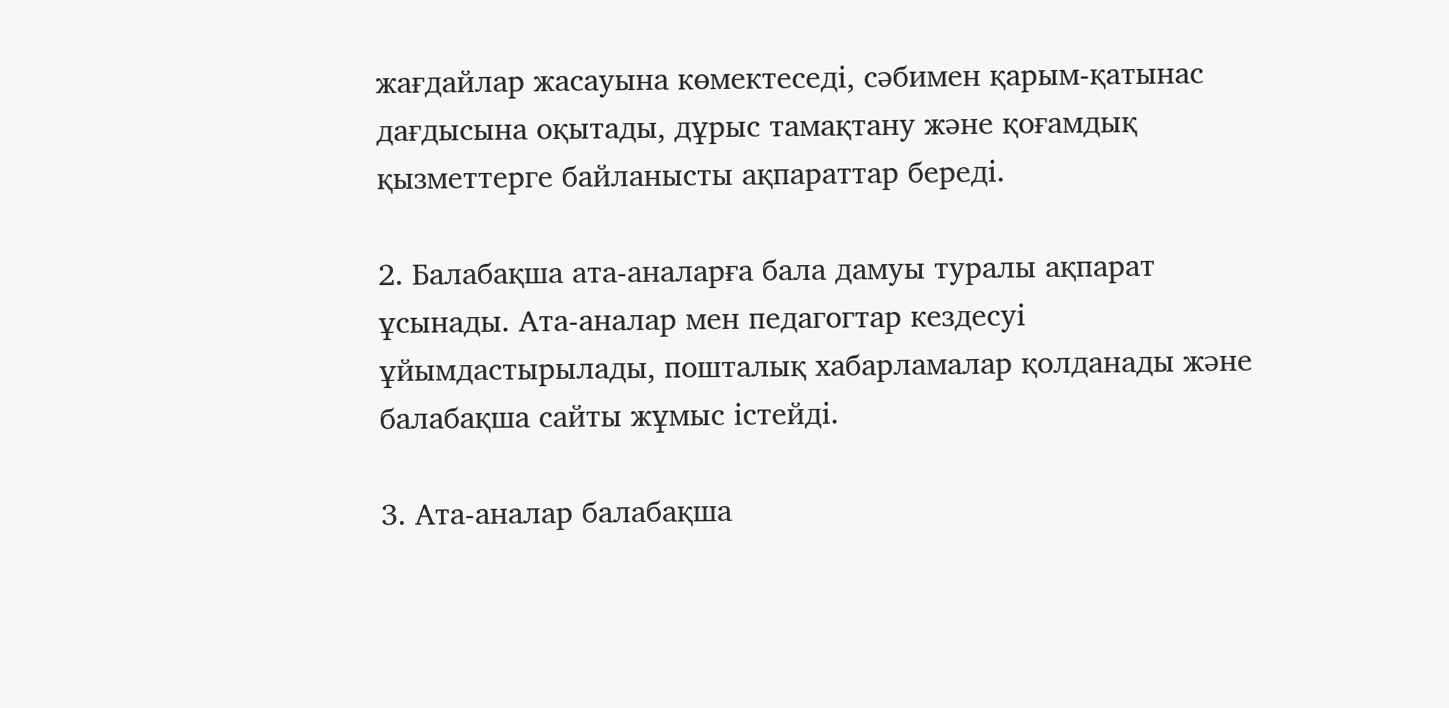жағдайлар жасауына көмектеседі, сәбимен қарым-қатынас дағдысына оқытады, дұрыс тамақтану және қоғамдық қызметтерге байланысты ақпараттар береді.

2. Балабақша ата-аналарға бала дамуы туралы ақпарат ұсынады. Ата-аналар мен педагогтар кездесуі ұйымдастырылады, пошталық хабарламалар қолданады және балабақша сайты жұмыс істейді.

3. Ата-аналар балабақша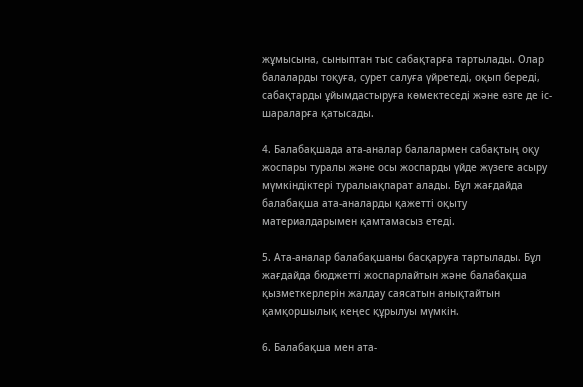жұмысына, сыныптан тыс сабақтарға тартылады. Олар балаларды тоқуға, сурет салуға үйретеді, оқып береді, сабақтарды ұйымдастыруға көмектеседі және өзге де іс-шараларға қатысады.

4. Балабақшада ата-аналар балалармен сабақтың оқу жоспары туралы және осы жоспарды үйде жүзеге асыру мүмкіндіктері туралыақпарат алады. Бұл жағдайда балабақша ата-аналарды қажетті оқыту материалдарымен қамтамасыз етеді.

5. Ата-аналар балабақшаны басқаруға тартылады. Бұл жағдайда бюджетті жоспарлайтын және балабақша қызметкерлерін жалдау саясатын анықтайтын қамқоршылық кеңес құрылуы мүмкін.

6. Балабақша мен ата-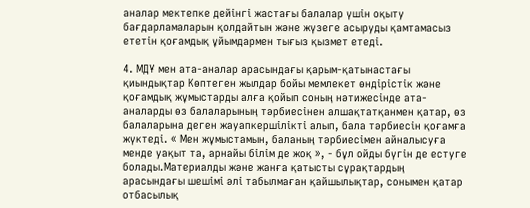аналар мектепке дейінгі жастағы балалар үшін оқыту бағдарламаларын қолдайтын және жүзеге асыруды қамтамасыз ететін қоғамдық ұйымдармен тығыз қызмет етеді.

4. МДҰ мен ата-аналар арасындағы қарым-қатынастағы қиындықтар Көптеген жылдар бойы мемлекет өндірістік және қоғамдық жұмыстарды алға қойып соның нәтижесінде ата-аналарды өз балаларының тәрбиесінен алшақтатқанмен қатар, өз балаларына деген жауапкершілікті алып, бала тәрбиесін қоғамға жүктеді. « Мен жұмыстамын, баланың тәрбиесімен айналысуға менде уақыт та, арнайы білім де жоқ », - бұл ойды бүгін де естуге болады.Материалды және жанға қатысты сұрақтардың арасындағы шешімі әлі табылмаған қайшылықтар, сонымен қатар отбасылық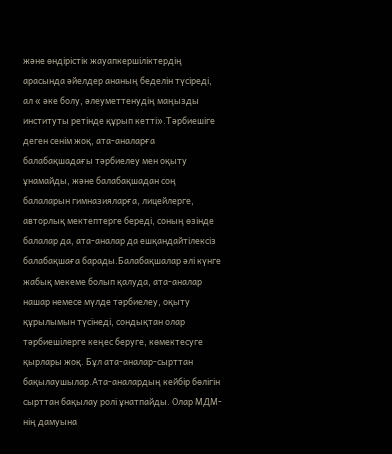және өндірістік жауапкершіліктердің арасында әйелдер ананың беделін түсіреді, ал « әке болу, әлеуметтенудің маңызды институты ретінде құрып кетті».Тәрбиешіге деген сенім жоқ, ата-аналарға балабақшадағы тәрбиелеу мен оқыту ұнамайды, және балабақшадан соң балаларын гимназияларға, лицейлерге, авторлық мектептерге береді, соның өзінде балалар да, ата-аналар да ешқандайтілексіз балабақшаға барады.Балабақшалар әлі күнге жабық мекеме болып қалуда, ата-аналар нашар немесе мүлде тәрбиелеу, оқыту құрылымын түсінеді, сондықтан олар тәрбиешілерге кеңес беруге, көмектесуге қырлары жоқ. Бұл ата-аналар-сырттан бақылаушылар.Ата-аналардың кейбір бөлігін сырттан бақылау ролі ұнатпайды. Олар МДМ-нің дамуына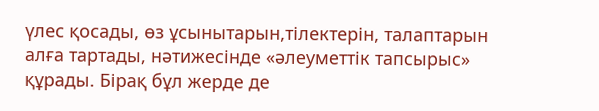үлес қосады, өз ұсынытарын,тілектерін, талаптарын алға тартады, нәтижесінде «әлеуметтік тапсырыс» құрады. Бірақ бұл жерде де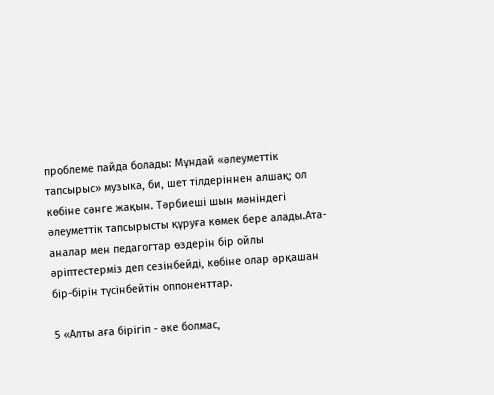проблеме пайда болады: Мұндай «әлеуметтік тапсырыс» музыка, би, шет тілдеріннен алшақ; ол көбіне сәнге жақын. Тәрбиеші шын мәніндегі әлеуметтік тапсырысты құруға көмек бере алады.Ата-аналар мен педагогтар өздерін бір ойлы әріптестерміз деп сезінбейді, көбіне олар әрқашан бір-бірін түсінбейтін оппоненттар.

5 «Алты аға бірігіп - әке болмас,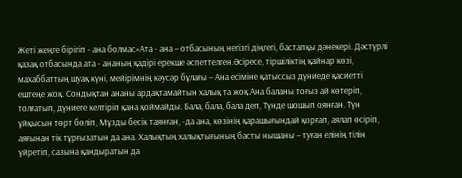Жеті жеңге бірігіп - ана болмас»Ата - ана – отбасының негізгі діңгегі, бастапқы дәнекері. Дәстүрлі қазақ отбасында ата - ананың қадірі ерекше әспеттелген.Әсіресе, тіршіліктің қайнар көзі, махаббаттың шуақ күні, мейірімнің кәусәр бұлағы – Ана есіміне қатыссыз дүниеде қасиетті ештеңе жоқ. Сондықтан ананы ардақтамайтын халық та жоқ.Ана баланы тоғыз ай көтеріп, толғатып, дүниеге келтіріп қана қоймайды. Бала, бала, бала деп, Түнде шошып оянған. Түн ұйқысын төрт бөліп, Мұзды бесік таянған, -да ана, көзінің қарашығындай қорғап, аялап өсіріп, аяғынан тік тұрғызатын да ана. Халықтың халықтығының басты нышаны – туған елінің тілін үйретіп, сазына қандыратын да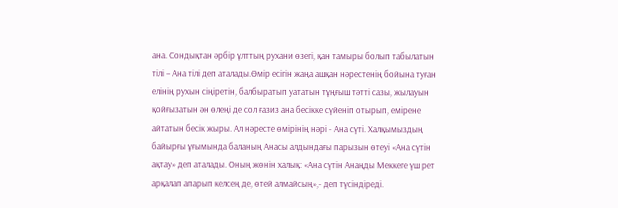ана. Сондықтан әрбір ұлттың рухани өзегі, қан тамыры болып табылатын тілі – Ана тілі деп аталады.Өмір есігін жаңа ашқан нәрестенің бойына туған елінің рухын сіңіретін, балбыратып уататын тұңғыш тәтті сазы, жылауын қойғызатын ән өлеңі де сол ғазиз ана бесікке сүйеніп отырып, емірене айтатын бесік жыры. Ал нәресте өмірінің нәрі - Ана сүті. Халқымыздың байырғы ұғымында баланың Анасы алдындағы парызын өтеуі «Ана сүтін ақтау» деп аталады. Оның жөнін халық: «Ана сүтін Анаңды Меккеге үш рет арқалап апарып келсең де, өтей алмайсың»,- деп түсіндіреді.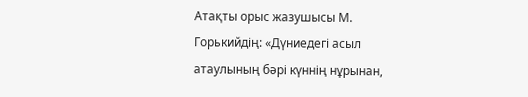Атақты орыс жазушысы М. Горькийдің: «Дүниедегі асыл атаулының бәрі күннің нұрынан,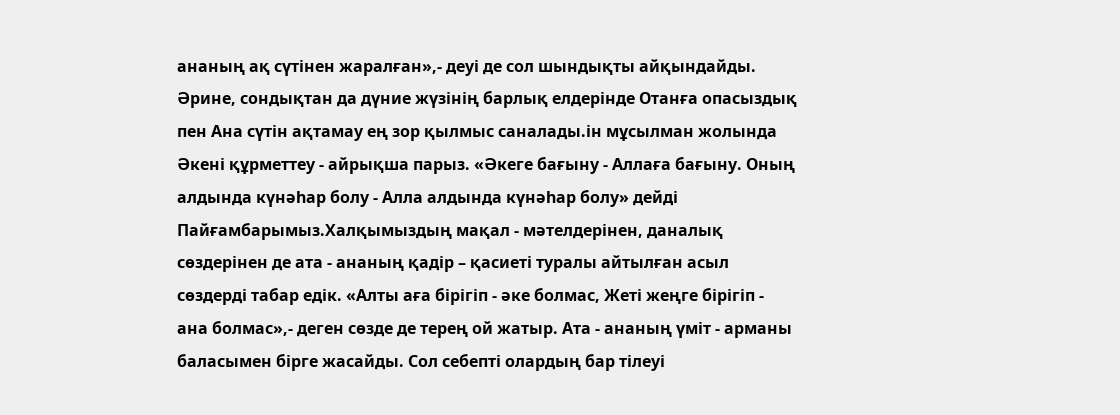ананың ақ сүтінен жаралған»,- деуі де сол шындықты айқындайды. Әрине, сондықтан да дүние жүзінің барлық елдерінде Отанға опасыздық пен Ана сүтін ақтамау ең зор қылмыс саналады.ін мұсылман жолында Әкені құрметтеу - айрықша парыз. «Әкеге бағыну - Аллаға бағыну. Оның алдында күнәһар болу - Алла алдында күнәһар болу» дейді Пайғамбарымыз.Халқымыздың мақал - мәтелдерінен, даналық сөздерінен де ата - ананың қадір – қасиеті туралы айтылған асыл сөздерді табар едік. «Алты аға бірігіп - әке болмас, Жеті жеңге бірігіп - ана болмас»,- деген сөзде де терең ой жатыр. Ата - ананың үміт - арманы баласымен бірге жасайды. Сол себепті олардың бар тілеуі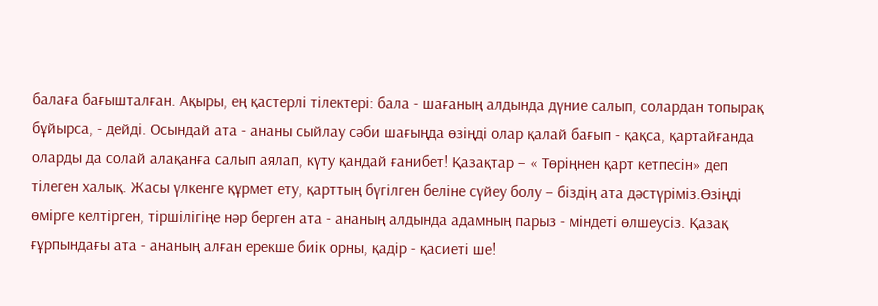балаға бағышталған. Ақыры, ең қастерлі тілектері: бала - шағаның алдында дүние салып, солардан топырақ бұйырса, - дейді. Осындай ата - ананы сыйлау сәби шағыңда өзіңді олар қалай бағып - қақса, қартайғанда оларды да солай алақанға салып аялап, күту қандай ғанибет! Қазақтар – « Төріңнен қарт кетпесін» деп тілеген халық. Жасы үлкенге құрмет ету, қарттың бүгілген беліне сүйеу болу – біздің ата дәстүріміз.Өзіңді өмірге келтірген, тіршілігіңе нәр берген ата - ананың алдында адамның парыз - міндеті өлшеусіз. Қазақ ғұрпындағы ата - ананың алған ерекше биік орны, қадір - қасиеті ше!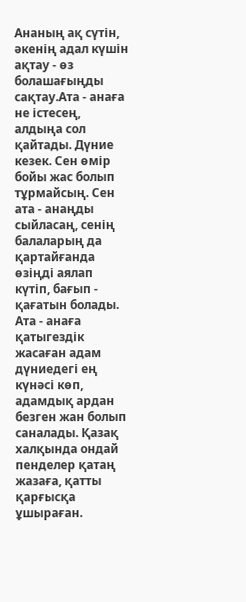Ананың ақ сүтін, әкенің адал күшін ақтау - өз болашағыңды сақтау.Ата - анаға не істесең, алдыңа сол қайтады. Дүние кезек. Сен өмір бойы жас болып тұрмайсың. Сен ата - анаңды сыйласаң, сенің балаларың да қартайғанда өзіңді аялап күтіп, бағып - қағатын болады. Ата - анаға қатыгездік жасаған адам дүниедегі ең күнәсі көп, адамдық ардан безген жан болып саналады. Қазақ халқында ондай пенделер қатаң жазаға, қатты қарғысқа ұшыраған.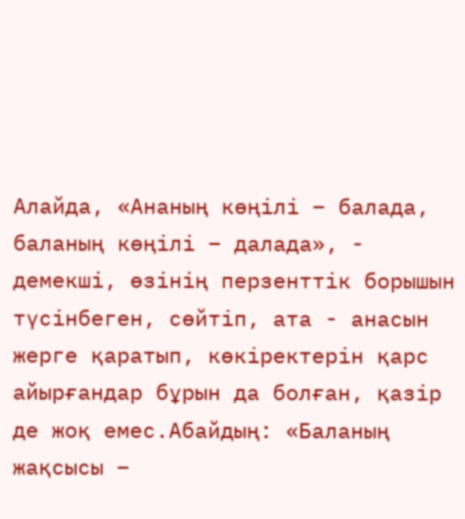Алайда, «Ананың көңілі – балада, баланың көңілі – далада», - демекші, өзінің перзенттік борышын түсінбеген, сөйтіп, ата - анасын жерге қаратып, көкіректерін қарс айырғандар бұрын да болған, қазір де жоқ емес.Абайдың: «Баланың жақсысы –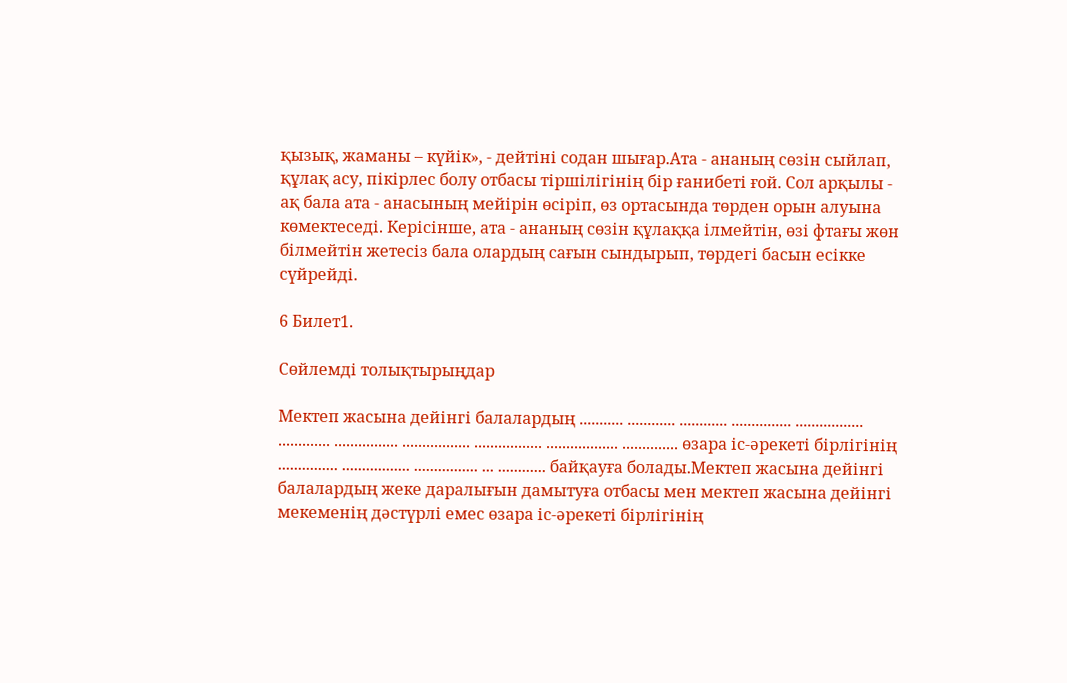қызық, жаманы – күйік», - дейтіні содан шығар.Ата - ананың сөзін сыйлап, құлақ асу, пікірлес болу отбасы тіршілігінің бір ғанибеті ғой. Сол арқылы - ақ бала ата - анасының мейірін өсіріп, өз ортасында төрден орын алуына көмектеседі. Керісінше, ата - ананың сөзін құлаққа ілмейтін, өзі фтағы жөн білмейтін жетесіз бала олардың сағын сындырып, төрдегі басын есікке сүйрейді.

6 Билет1.

Сөйлемді толықтырыңдар

Мектеп жасына дейінгі балалардың ........... ............ ............ ............... ................. ............. ................ ................. ................. .................. .............. өзара іс-әрекеті бірлігінің ............... ................. ................ ... ............ байқауға болады.Мектеп жасына дейінгі балалардың жеке даралығын дамытуға отбасы мен мектеп жасына дейінгі мекеменің дәстүрлі емес өзара іс-әрекеті бірлігінің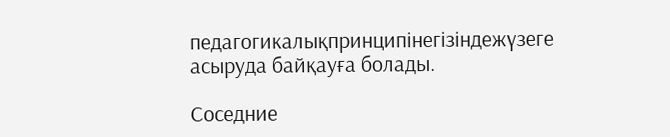педагогикалықпринципінегізіндежүзеге асыруда байқауға болады.

Соседние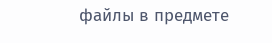файлы в предмете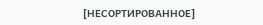[НЕСОРТИРОВАННОЕ]